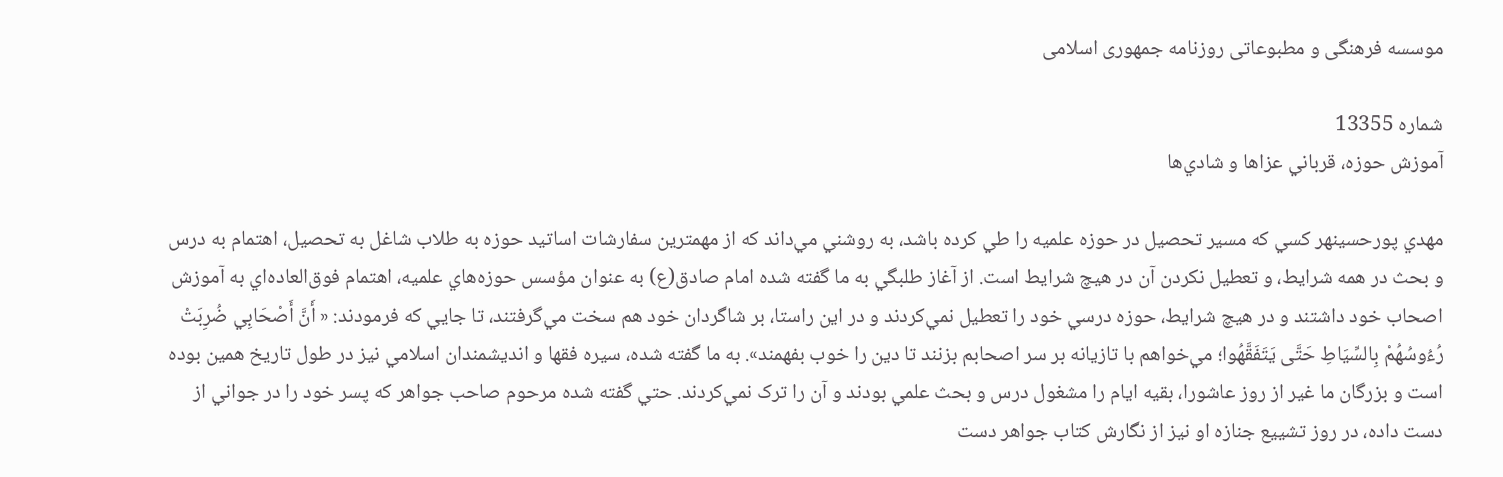موسسه فرهنگی و مطبوعاتی روزنامه جمهوری اسلامی

شماره 13355
آموزش حوزه، قرباني عزاها و شادي‌ها

مهدي پورحسينهر کسي که مسير تحصيل در حوزه علميه را طي کرده باشد، به روشني مي‌داند که از مهمترين سفارشات اساتيد حوزه به طلاب شاغل به تحصيل، اهتمام به درس و بحث در همه شرايط، و تعطيل نکردن آن در هيچ شرايط است. از آغاز طلبگي به ما گفته شده امام صادق(ع) به عنوان مؤسس حوزه‌هاي علميه، اهتمام فوق‌العاده‌اي به آموزش اصحاب خود داشتند و در هيچ شرايط، حوزه درسي خود را تعطيل نمي‌کردند و در اين راستا، بر شاگردان خود هم سخت مي‌گرفتند، تا جايي که فرمودند: « أَنَّ أَصْحَابِي ضُرِبَتْ رُءُوسُهُمْ بِالسِّيَاطِ حَتَّى يَتَفَقَّهُوا؛ مي‌خواهم با تازيانه بر سر اصحابم بزنند تا دين را خوب بفهمند». به ما گفته شده، سيره فقها و انديشمندان اسلامي نيز در طول تاريخ همين بوده است و بزرگان ما غير از روز عاشورا، بقيه ايام را مشغول درس و بحث علمي بودند و آن را ترک نمي‌کردند. حتي گفته شده مرحوم صاحب جواهر که پسر خود را در جواني از دست داده، در روز تشیيع جنازه او نيز از نگارش کتاب جواهر دست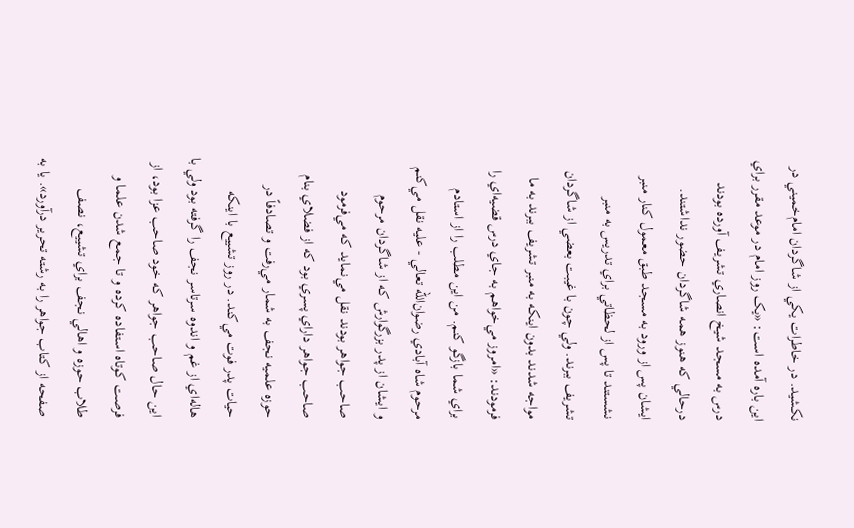نکشيد. در خاطرات يکي از شاگردان امام‌خميني در اين باره آمده است: «يک روز امام در موعد مقرر براي درس به مسجد شيخ انصاري تشريف آورده بودند درحالي که هنوز همه شاگردان حضور نداشتند. ايشان پس از ورود به مسجد طبق معمول کنار منبر نشستند تا پس از لحظاتي براي تدريس به منبر تشريف ببرند. ولي چون با غيبت بعضي از شاگردان مواجه شدند بدون اينکه به منبر تشريف ببرند به ما فرمودند: «امروز مي‌خواهم به جاي درس قضيه‌اي را براي شما بازگو کنم. من اين مطلب را از استادم مرحوم شاه آبادي رضوان‌الله تعالي - عليه نقل مي‌کنم و ايشان از پدر بزرگوارش که از شاگردان مرحوم صاحب جواهر بودند نقل مي‌نمايد که مي‌فرمود صاحب جواهر داراي پسري بود که از فضلاي بنام حوزه علميه نجف به شمار مي‌رفت و تصادفاً در حيات پدر فوت مي‌کند. در روز تشييع با اينکه هاله‌اي از غم و اندوه سرتاسر نجف را گرفته بود ولي با اين حال صاحب جواهر که خود صاحب عزا بود، از فرصت کوتاه استفاده کرده و تا جمع شدن علما و طلاب حوزه و اهالي نجف براي تشييع، نصف صفحه از کتاب جواهر را به رشته تحرير درآورد». يا به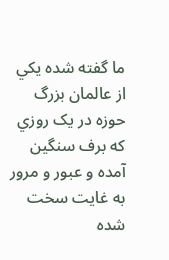ما گفته شده يکي از عالمان بزرگ حوزه در يک روزي که برف سنگين آمده و عبور و مرور به غايت سخت شده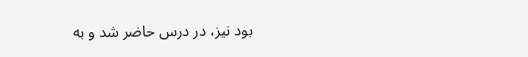بود نيز، در درس حاضر شد و به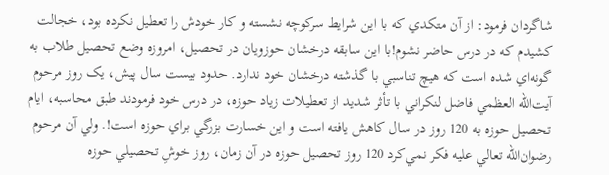شاگردان فرمود: از آن متکدي که با اين شرايط سرکوچه نشسته و کار خودش را تعطيل نکرده بود، خجالت کشيدم که در درس حاضر نشوم!با اين سابقه درخشان حوزويان در تحصيل، امروزه وضع تحصيل طلاب به گونه‌اي شده است که هيچ تناسبي با گذشته درخشان خود ندارد. حدود بيست سال پيش، يک روز مرحوم آيت‌الله العظمي فاضل لنکراني با تأثر شديد از تعطيلات زياد حوزه، در درس خود فرمودند طبق محاسبه، ايام تحصيل حوزه به 120 روز در سال کاهش يافته است و اين خسارت بزرگي براي حوزه است!. ولي آن مرحوم رضوان‌الله تعالي عليه فکر نمي‌کرد 120 روز تحصيل حوزه در آن زمان، روز خوشِ تحصيلي حوزه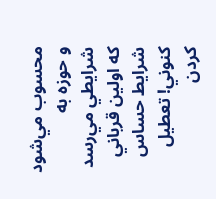محسوب مي‌شود و حوزه به شرايطي مي‌رسد که اولين قرباني شرايط حساس کنوني! تعطيل کردن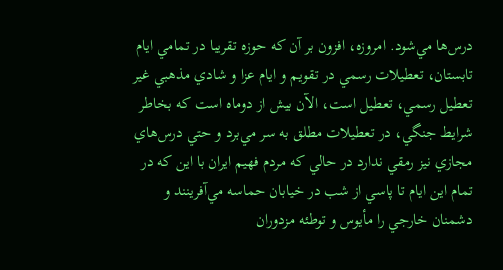درس‌ها مي‌شود. امروزه، افزون بر آن که حوزه تقريبا در تمامي ايام تابستان، تعطيلات رسمي در تقويم و ايام عزا و شادي مذهبي غير تعطيل رسمي، تعطيل است، الآن بيش از دوماه است که بخاطر شرايط جنگي، در تعطيلات مطلق به سر مي‌برد و حتي درس‌هاي مجازي نيز رمقي ندارد در حالي که مردم فهيم ايران با اين که در تمام اين ايام تا پاسي از شب در خيابان حماسه مي‌آفرينند و دشمنان خارجي را مأيوس و توطئه مزدوران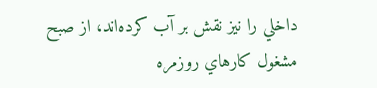داخلي را نيز نقش بر آب کرده‌اند، از صبح مشغول کارهاي روزمره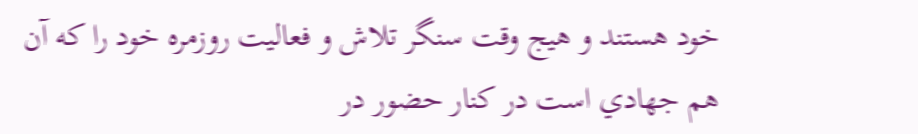خود هستند و هيج وقت سنگر تلاش و فعاليت روزمره خود را که آن هم جهادي است در کنار حضور در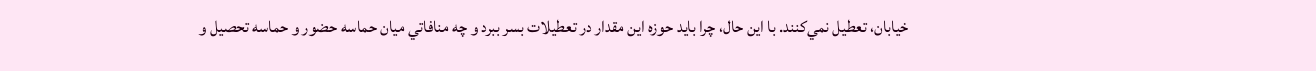خيابان، تعطيل نمي‌کنند. با اين حال، چرا بايد حوزه اين مقدار در تعطيلات بسر ببرد و چه منافاتي ميان حماسه حضور و حماسه تحصيل و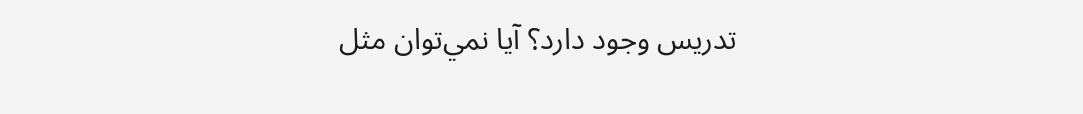تدريس وجود دارد؟ آيا نمي‌توان مثل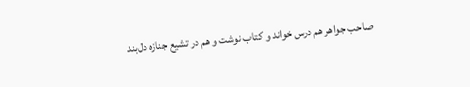صاحب جواهر هم درس خواند و کتاب نوشت و هم در تشيع جنازه دل‌بند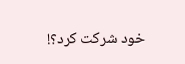خود شرکت کرد؟!